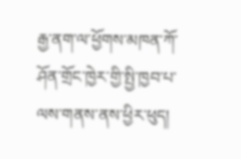རྒྱ་ནག་ལ་ཕྱོགས་མཁན་ཀོ་ཤོན་གྲོང་ཁྱེར་གྱི་སྤྱི་ཁྱབ་པ་ལས་གནས་ནས་ཕྱིར་ཕུད།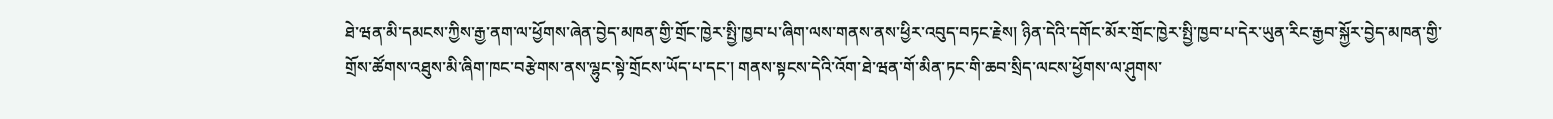ཐེ་ཝན་མི་དམངས་ཀྱིས་རྒྱ་ནག་ལ་ཕྱོགས་ཞེན་བྱེད་མཁན་གྱི་གྲོང་ཁྱེར་སྤྱི་ཁྱབ་པ་ཞིག་ལས་གནས་ནས་ཕྱིར་འབུད་བཏང་རྗེས། ཉིན་དེའི་དགོང་མོར་གྲོང་ཁྱེར་སྤྱི་ཁྱབ་པ་དེར་ཡུན་རིང་རྒྱབ་སྐྱོར་བྱེད་མཁན་གྱི་གྲོས་ཚོགས་འཐུས་མི་ཞིག་ཁང་བརྩེགས་ནས་ལྷུང་སྟེ་གྲོངས་ཡོད་པ་དང་། གནས་སྟངས་དེའི་འོག་ཐེ་ཝན་གོ་མིན་ཏང་གི་ཆབ་སྲིད་ལངས་ཕྱོགས་ལ་ཤུགས་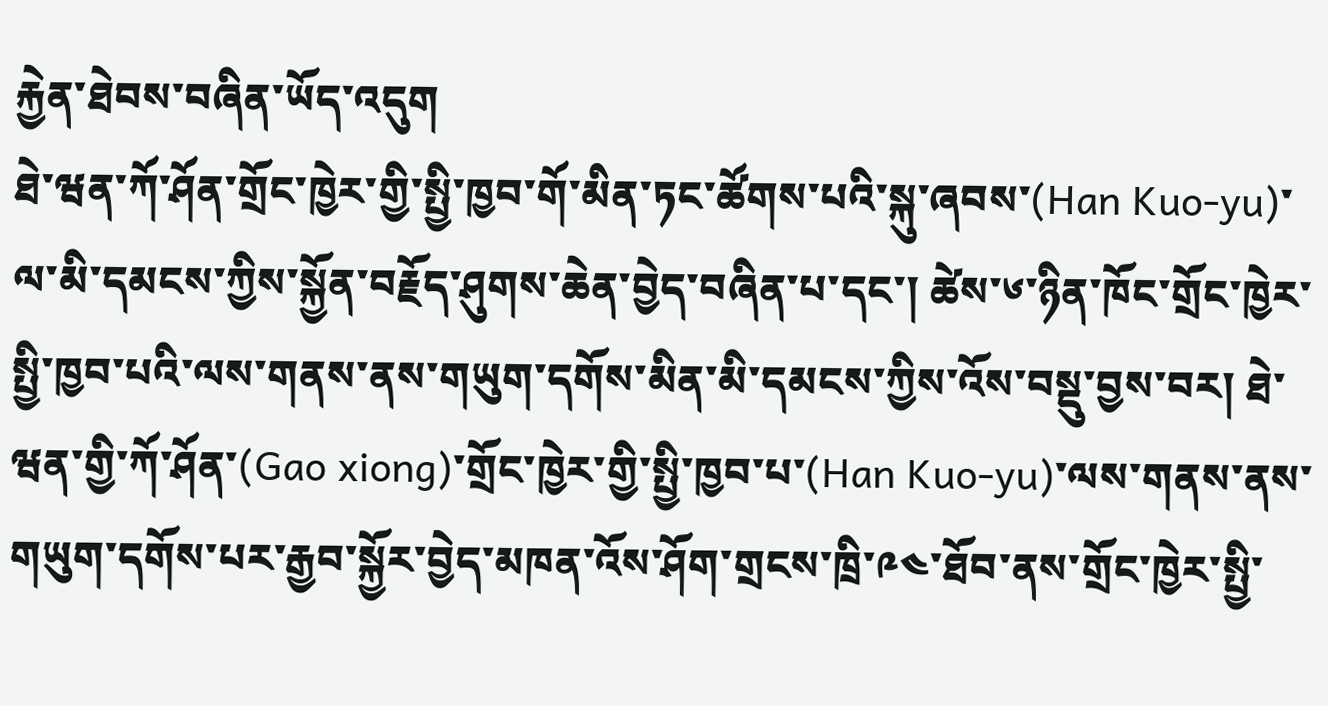རྐྱེན་ཐེབས་བཞིན་ཡོད་འདུག
ཐེ་ཝན་ཀོ་ཤོན་གྲོང་ཁྱེར་གྱི་སྤྱི་ཁྱབ་གོ་མིན་ཏང་ཚོགས་པའི་སྐུ་ཞབས་(Han Kuo-yu)་ལ་མི་དམངས་ཀྱིས་སྐྱོན་བརྗོད་ཤུགས་ཆེན་བྱེད་བཞིན་པ་དང་། ཚེས་༦་ཉིན་ཁོང་གྲོང་ཁྱེར་སྤྱི་ཁྱབ་པའི་ལས་གནས་ནས་གཡུག་དགོས་མིན་མི་དམངས་ཀྱིས་འོས་བསྡུ་བྱས་བར། ཐེ་ཝན་གྱི་ཀོ་ཤོན་(Gao xiong)་གྲོང་ཁྱེར་གྱི་སྤྱི་ཁྱབ་པ་(Han Kuo-yu)་ལས་གནས་ནས་གཡུག་དགོས་པར་རྒྱབ་སྐྱོར་བྱེད་མཁན་འོས་ཤོག་གྲངས་ཁྲི་༩༤་ཐོབ་ནས་གྲོང་ཁྱེར་སྤྱི་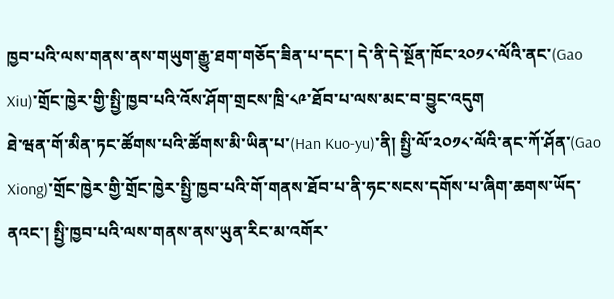ཁྱབ་པའི་ལས་གནས་ནས་གཡུག་རྒྱུ་ཐག་གཅོད་ཟིན་པ་དང་། དེ་ནི་དེ་སྔོན་ཁོང་༢༠༡༨་ལོའི་ནང་(Gao Xiu)་གྲོང་ཁྱེར་གྱི་སྤྱི་ཁྱབ་པའི་འོས་ཤོག་གྲངས་ཁྲི་༨༩་ཐོབ་པ་ལས་མང་བ་བྱུང་འདུག
ཐེ་ཝན་གོ་མིན་ཏང་ཚོགས་པའི་ཚོགས་མི་ཡིན་པ་(Han Kuo-yu)་ནི། སྤྱི་ལོ་༢༠༡༨་ལོའི་ནང་ཀོ་ཤོན་(Gao Xiong)་གྲོང་ཁྱེར་གྱི་གྲོང་ཁྱེར་སྤྱི་ཁྱབ་པའི་གོ་གནས་ཐོབ་པ་ནི་ཧང་སངས་དགོས་པ་ཞིག་ཆགས་ཡོད་ནའང་། སྤྱི་ཁྱབ་པའི་ལས་གནས་ནས་ཡུན་རིང་མ་འགོར་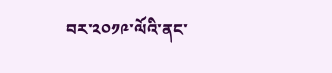བར་༢༠༡༩་ལོའི་ནང་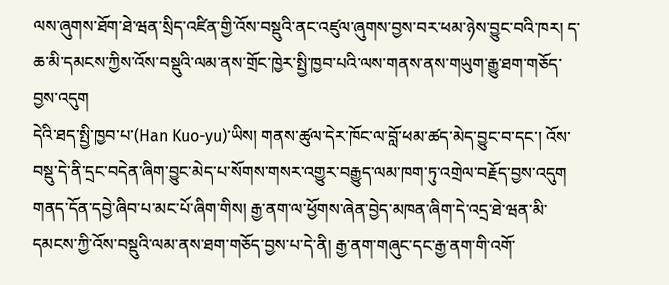ལས་ཞུགས་ཐོག་ཐེ་ཝན་སྲིད་འཛིན་གྱི་འོས་བསྡུའི་ནང་འཛུལ་ཞུགས་བྱས་བར་ཕམ་ཉེས་བྱུང་བའི་ཁར། ད་ཆ་མི་དམངས་ཀྱིས་འོས་བསྡུའི་ལམ་ནས་གྲོང་ཁྱེར་སྤྱི་ཁྱབ་པའི་ལས་གནས་ནས་གཡུག་རྒྱུ་ཐག་གཅོད་བྱས་འདུག
དེའི་ཐད་སྤྱི་ཁྱབ་པ་(Han Kuo-yu)་ཡིས། གནས་ཚུལ་དེར་ཁོང་ལ་བློ་ཕམ་ཚད་མེད་བྱུང་བ་དང་། འོས་བསྡུ་དེ་ནི་དྲང་བདེན་ཞིག་བྱུང་མེད་པ་སོགས་གསར་འགྱུར་བརྒྱུད་ལམ་ཁག་ཏུ་འགྲེལ་བརྗོད་བྱས་འདུག
གནད་དོན་དབྱེ་ཞིབ་པ་མང་པོ་ཞིག་གིས། རྒྱ་ནག་ལ་ཕྱོགས་ཞེན་བྱེད་མཁན་ཞིག་དེ་འདྲ་ཐེ་ཝན་མི་དམངས་ཀྱི་འོས་བསྡུའི་ལམ་ནས་ཐག་གཅོད་བྱས་པ་དེ་ནི། རྒྱ་ནག་གཞུང་དང་རྒྱ་ནག་གི་འགོ་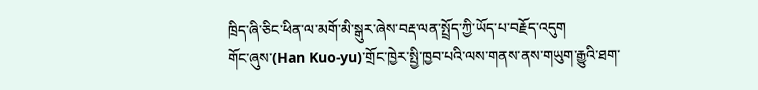ཁྲིད་ཞི་ཅིང་ཕིན་ལ་མགོ་མི་སྒུར་ཞེས་བརྡ་ལན་སྤྲོད་ཀྱི་ཡོད་པ་བརྗོད་འདུག
གོང་ཞུས་(Han Kuo-yu)་གྲོང་ཁྱེར་སྤྱི་ཁྱབ་པའི་ལས་གནས་ནས་གཡུག་རྒྱུའི་ཐག་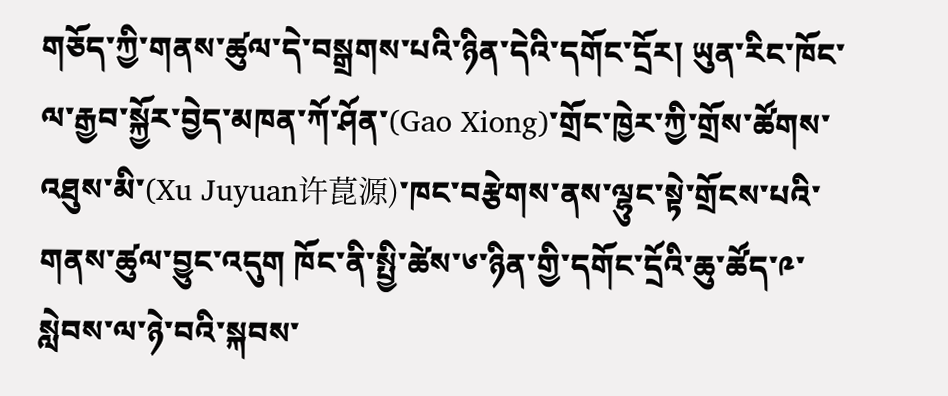གཅོད་ཀྱི་གནས་ཚུལ་དེ་བསྒྲགས་པའི་ཉིན་དེའི་དགོང་དྲོར། ཡུན་རིང་ཁོང་ལ་རྒྱབ་སྐྱོར་བྱེད་མཁན་ཀོ་ཤོན་(Gao Xiong)་གྲོང་ཁྱེར་ཀྱི་གྲོས་ཚོགས་འཐུས་མི་(Xu Juyuan许菎源)་ཁང་བརྩེགས་ནས་ལྷུང་སྟེ་གྲོངས་པའི་གནས་ཚུལ་བྱུང་འདུག ཁོང་ནི་སྤྱི་ཚེས་༦་ཉིན་གྱི་དགོང་དྲོའི་ཆུ་ཚོད་༩་སླེབས་ལ་ཉེ་བའི་སྐབས་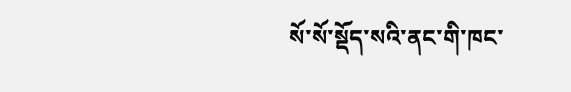སོ་སོ་སྡོད་སའི་ནང་གི་ཁང་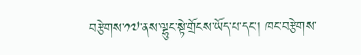བརྩེགས་༡༧་ནས་ལྷུང་སྟེ་གྲོངས་ཡོད་པ་དང་། ཁང་བརྩེགས་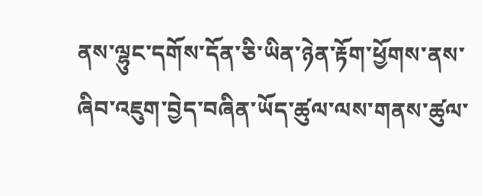ནས་ལྷུང་དགོས་དོན་ཅི་ཡིན་ཉེན་རྟོག་ཕྱོགས་ནས་ཞིབ་འཇུག་བྱེད་བཞིན་ཡོད་ཚུལ་ལས་གནས་ཚུལ་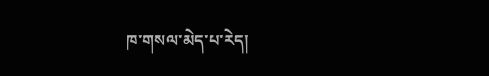ཁ་གསལ་མེད་པ་རེད།